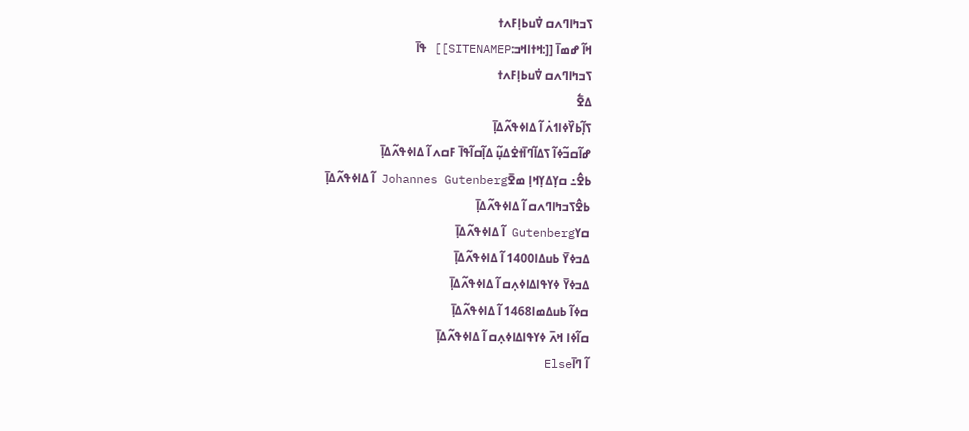ߖߏߤߊߣߍߛ ߜ߭ߎߕߊ߲ߓߍߙ
ߞߊ߬ ߝߘߊ߫ [[:ߞߙߊߞߏ:SITENAMEP]] ߟߊ߫
ߖߏߤߊߣߍߛ ߜ߭ߎߕߊ߲ߓߍߙ
ߡߐ߱
ߖߊ߲߬ߕߌ߰ߦߊߗߍ߭ ߊ߬ ߡߊߦߟߍ߬ߡߊ߲߫
ߝߊ߬ߛߏ߬ߦߊ߬ ߖߡߊ߬ߣߊ߫ߙߐ߭ߡߎ߲߬ ߡߊ߲߬ߛߊ߬ߟߊ߫ ߓߛߍ ߊ߬ ߡߊߦߟߍ߬ߡߊ߲߫
ߕߐ߮߸ ߛߌ߲ߡߌ߲ߞߊ߲ ߘߐ߫Johannes Gutenberg ߊ߬ ߡߊߦߟߍ߬ߡߊ߲߫
ߕߐ߮ߖߏߤߊߣߍߛ ߊ߬ ߡߊߦߟߍ߬ߡߊ߲߫
ߛߌGutenberg ߊ߬ ߡߊߦߟߍ߬ߡߊ߲߫
ߡߏߦߌ߫ ߕߎߡߊ1400 ߊ߬ ߡߊߦߟߍ߬ߡߊ߲߫
ߡߏߦߌ߫ ߦߌߟߊߡߊߦߍ߲ߛ ߊ߬ ߡߊߦߟߍ߬ߡߊ߲߫
ߛߦߊ߬ ߕߎߡߘߊ1468 ߊ߬ ߡߊߦߟߍ߬ߡߊ߲߫
ߛߊ߬ߦߊ ߞߍ߫ ߦߌߟߊߡߊߦߍ߲ߛ ߊ߬ ߡߊߦߟߍ߬ߡߊ߲߫
ߊ߬ ߣߊ߫Else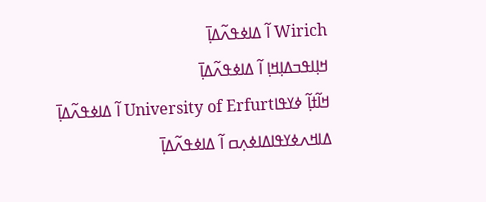Wirich ߊ߬ ߡߊߦߟߍ߬ߡߊ߲߫
ߞߊ߲ߊߟߏߡߊ߲ߞߊ߲ ߊ߬ ߡߊߦߟߍ߬ߡߊ߲߫
ߞߊ߬ߙߊ߲߬ ߦߌߟߊUniversity of Erfurt ߊ߬ ߡߊߦߟߍ߬ߡߊ߲߫
ߡߊߞߍߦߌߟߊߡߊߦߍ߲ߛ ߊ߬ ߡߊߦߟߍ߬ߡߊ߲߫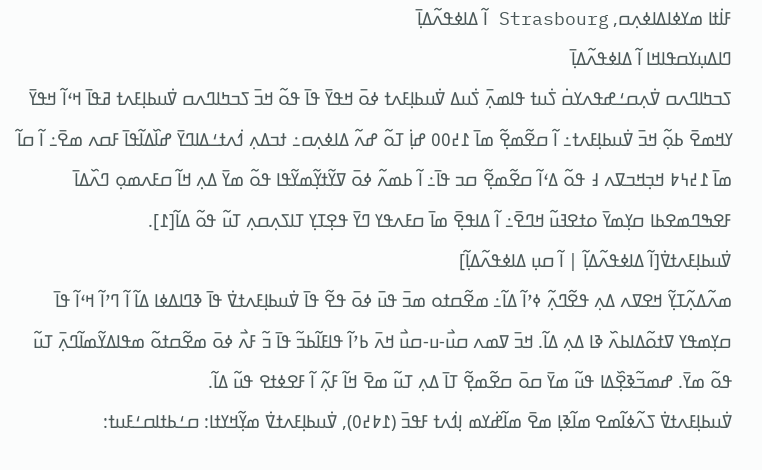ߓߊ߭ߙߊ ߘߌߦߊߡߊߦߍ߲ߛ, Strasbourg ߊ߬ ߡߊߦߟߍ߬ߡߊ߲߫
ߣߊߡߎ߲ߌߛߟߊߞߊ ߊ߬ ߡߊߦߟߍ߬ߡߊ߲߫
ߖߏߤߊߣߍߛ ߜ߭ߍ߲ߛߑߝߟߍߌߛ߭ ߖ߭ߎߙ ߟߊߘߍ߲߫ ߖ߭ߎߡ ߜ߭ߎߕߊ߲ߓߍߙ ߦߋ߫ ߞߟߌ߫ ߟߊ߫ ߟߋ߬ ߞߏ߫ ߖߏߤߊߣߍߛ ߜ߭ߎߕߊ߲ߓߍߙ ߥߟߊ߫ ߞߵߊ߬ ߞߟߌ߫ ߌߞߘߐ߫ ߕߋ߲߬ ߞߏ߫ ߜ߭ߎߕߊ߲ߓߍߙ߸ ߊ߬ ߛߐ߬ߘߐ߲߬ ߘߊ߫ ߁߄߀߀ ߝߊ߲߭ ߠߋ߬ ߝߍ߬ ߡߊߦߍ߲ߛ߸ ߙߏߡߍ߲ ߗ߭ߍߙߑߡߊߣߌ߫ ߝߊ߰ߡߊ߬ߟߊ߫ ߓߛߍ ߘߐ߫߸ ߊ߬ ߛߊ߬ ߘߊ߫ ߁߄߆߈ ߞߏ߲ߞߏߜߍ ߃ ߟߋ߬ ߡߵߊ߬ ߛߐ߬ߘߐ߲߬ ߛߏ ߟߊ߫߸ ߊ߬ ߕߘߍ߬ ߦߋ߫ ߜߌ߬ߙߌ߲߬ߘߌ߬ߟߊ ߟߋ߬ ߘߌ߫ ߡߍ߲ ߞߊ߬ ߛߓߍߘߋ߲ ߣߍ߰ߡߊ߫ ߓߐߒߣߘߐߕߊ ߛߌ߲ߘߌ߫ ߋߙߐߔߎ߬ ߞߣߐ߫߸ ߊ߬ ߡߊߟߐ߲߫ ߘߊ߫ ߛߓߍߟߌ ߣߌ߫ ߟߐ߲ߠߌ߲ ߠߊߖߍ߲ߛߍ߲ ߠߎ߬ ߟߋ߬ ߡߊ߬[߁].
ߜ߭ߎߕߊ߲ߓߍߙߜ߭[ߊ߬ ߡߊߦߟߍ߬ߡߊ߲߬ | ߊ߬ ߛߎ߲ ߡߊߦߟߍ߬ߡߊ߲߬]
ߘߍ߬ߡߍ߲߬ߠߌ߲߬ ߞߐߜߍ ߡߍ߲ ߟߐ߬ߣߍ߲߬ ߦߴߊ߬ ߡߊ߬߸ ߘߐ߬ߛߙߋ ߘߏ߫ ߟߎ߫ ߦߋ߫ ߟߐ߬ ߟߊ߫ ߜ߭ߎߕߊ߲ߓߍߙߜ߭ ߟߊ߫ ߢߣߊߡߦߊ ߡߊ߬ ߊ߬ ߣߴߊ߬ ߞߵߊ߬ ߟߊ߫ ߛߌ߲ߘߟߌ ߜߙߋ߬ߡߊߕߍ߰ ߢߊ ߡߍ߲ ߡߊ߬. ߞߏ߫ ߜߘߍ ߛߎ߯-ߎ-ߛߎ߯ ߞߍ߫ ߕߴߊ߬ ߟߊߓߊ߬ߕߏ߬ ߟߊ߫ ߏ߬ ߓߍ߯ ߦߋ߫ ߘߐ߬ߛߙߋ߬ ߘߟߊߡߌ߬ߘߊ߬ߣߍ߲߫ ߠߎ߬ ߟߋ߬ ߘߌ߫. ߝߘߏ߬ߢߐ߲߰ߡߊ ߟߎ߬ ߘߌ߫ ߛߋ߫ ߛߐ߬ߘߐ߲߬ ߠߊ߫ ߡߍ߲ ߠߎ߬ ߘߐ߫ ߞߊ߬ ߓߍ߲߬ ߊ߬ ߓߐߦߙߐ ߟߎ߬ ߡߊ߬.
ߜ߭ߎߕߊ߲ߓߍߙߜ߭ ߖߍ߬ߦߊ߬ߘߐ ߘߊ߬ߢߊ߲ ߘߐ߫ ߘߊ߬ߝ߭ߌߘ ߊ߲ߗ߭ߍߙ ߓߟߏ߫ (߁߈߄߀), ߜ߭ߎߕߊ߲ߓߍߙߜ߭ ߘߌ߲߬ߞߌߙߊ: ߛߑߕߙߊߛߑߓߎߙ: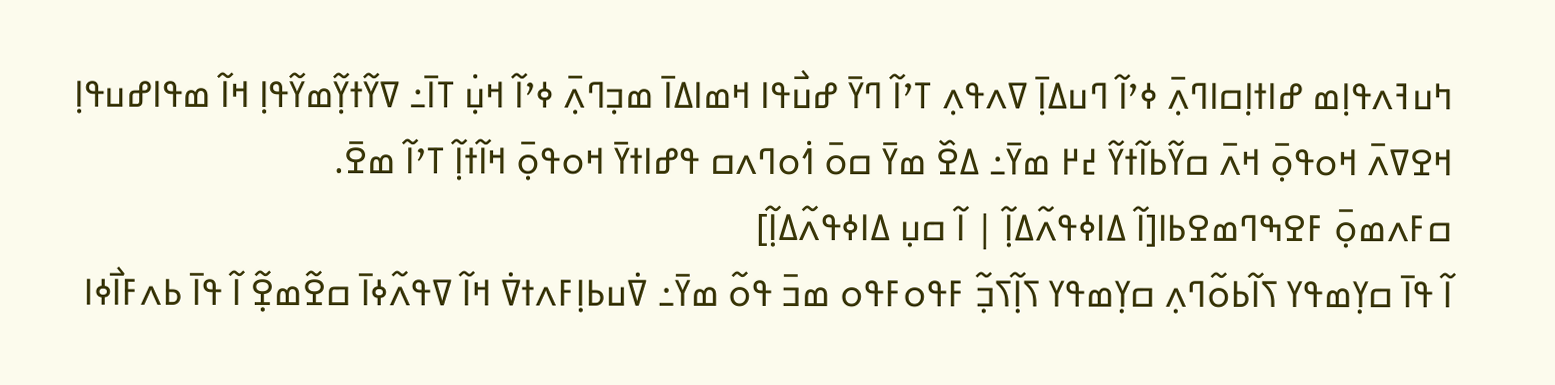ߤߎߔߍߟߊ߲ߘ ߝߊߙߊ߲ߛߊߣߍ߲߫ ߦߴߊ߬ ߣߎߡߊ߲߫ ߜߍߟߍ߲ ߠߴߊ߬ ߣߌ߫ ߝߎ߯ߟߊ ߞߘߊߡߊ߫ ߘߏ߲ߣߍ߲߫ ߦߴߊ߬ ߞߎ߲߭ ߠߊ߫߸ ߜߌ߬ߙߌ߲߬ߘߌ߬ߟߊ߲ ߞߊ߬ ߘߟߊߝߎߟߊ߲ ߞߐߜߍ߫ ߞߋߟߋ߲߫ ߞߍ߫ ߛߌ߬ߕߊ߬ߙߌ߬ ߄߂ ߘߌ߫߸ ߡߐ߰ ߘߌ߫ ߛߋ߫ ߗ߭ߋߣߍߛ ߟߝߊߙߌ߫ ߞߋߟߋ߲߫ ߞߊ߬ߙߊ߲߬ ߠߴߊ߬ ߘߐ߫.
ߛߓߍߘߋ߲߫ ߓߐߒߣߘߐߕߊ[ߊ߬ ߡߊߦߟߍ߬ߡߊ߲߬ | ߊ߬ ߛߎ߲ ߡߊߦߟߍ߬ߡߊ߲߬]
ߊ߬ ߟߊ߫ ߛߌ߲ߘߟߌ ߖߊ߬ߕߋ߬ߣߍ߲ ߛߌ߲ߘߟߌ ߖߊ߲߬ߖߏ߲߬ ߓߟߋߓߟߋ ߘߏ߫ ߟߋ߬ ߘߌ߫߸ ߜ߭ߎߕߊ߲ߓߍߙߜ߭ ߞߊ߬ ߜߟߍ߬ߦߊ߫ ߛߐ߬ߘߐ߲߬ ߊ߬ ߟߊ߫ ߕߍߓߊ߯ߦߊ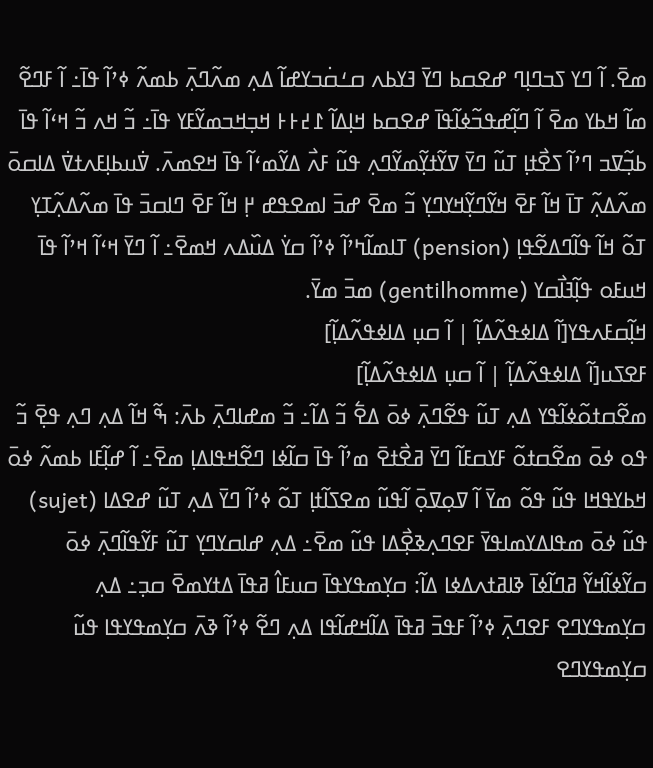ߘߐ߫. ߊ߬ ߣߌ ߖߏߣߊ߲ߣ ߝߐߛߕ ߣߌ߫ ߔߌߕߍ ߛߑߛ߭ߏߌߝߊ߬ ߡߍ߲ ߘߍ߬ߣߍ߲߫ ߕߘߍ߬ ߦߴߊ߬ ߟߊ߫߸ ߊ߬ ߓߣߐ߬ ߘߊ߬ ߞߕߌ ߘߐ߫ ߊ߬ ߣߊ߲߬ߝߟߏ߬ߦߊ߬ߟߊ߫ ߝߐߛߕ ߞߊ߲ߡߊ߬ ߁߄߅߅ ߞߏ߲ߞߏߘߌ߬ߓߌ ߟߊ߫߸ ߏ߬ ߞߍ ߏ߬ ߞߵߊ߬ ߟߊ߫ ߕߏ߲߬ߜߏ ߣߴߊ߬ ߖߐ߯ߙߊ߲ ߠߎ߬ ߣߌ߫ ߜߌ߬ߙߌ߲߬ߘߌ߬ߣߍ߲ ߟߎ߬ ߓߍ߯ ߡߌ߬ߘߵߊ߬ ߟߊ߫ ߞߐߘߍ߫. ߜ߭ߎߕߊ߲ߓߍߙߜ߭ ߡߊߛߋ߫ ߘߍ߬ߡߍ߲߬ ߠߊ߫ ߞߊ߬ ߓߐ߫ ߞߌ߬ߣߌ߲߬ߞߌߣߌ߲ ߏ߬ ߘߐ߫ ߝߏ߫ ߊߘߐߟߝ ߂߲ ߞߊ߬ ߓߐ߫ ߣߊߛߏ߫ ߟߊ߫ ߘߍ߬ߡߍ߲߬ߠߌ߲ ߠߋ߬ ߞߊ߬ ߟߊ߬ߣߡߐ߬ߟߊ߲ (pension) ߠߊߘߊ߬ߤߴߊ߬ ߦߴߊ߬ ߛߌ߭ ߡߎ߰ߡߍ ߞߘߐ߫߸ ߊ߬ ߣߌ߫ ߞߵߊ߬ ߞߴߊ߬ ߟߊ߫ ߞߎߓߋ ߟߊ߲߬ߔߊ߯ߛߌ (gentilhomme) ߘߏ߫ ߘߌ߫.
ߞߊ߲߬ߛߓߍߟߌ[ߊ߬ ߡߊߦߟߍ߬ߡߊ߲߬ | ߊ߬ ߛߎ߲ ߡߊߦߟߍ߬ߡߊ߲߬]
ߓߐߖߎ[ߊ߬ ߡߊߦߟߍ߬ߡߊ߲߬ | ߊ߬ ߛߎ߲ ߡߊߦߟߍ߬ߡߊ߲߬]
ߘߐ߬ߛߙߋ߬ߦߊ߬ߟߌ ߡߍ߲ ߠߎ߬ ߟߐ߬ߣߍ߲߫ ߦߋ߫ ߡߐ߱ ߏ߬ ߡߊ߬߸ ߏ߬ ߘߝߊߣߍ߲߫ ߕߍ߫: ߒ߬ ߞߊ߬ ߡߍ߲ ߣߍ߲ ߟߐ߲߫ ߏ߬ ߟߋ ߦߋ߫ ߘߐ߬ߛߙߋ߬ ߓߌߛߓߊ߬ ߣߌ߫ ߥߐ߯ߙߐ߫ ߘߴߊ߬ ߟߊ߫ ߛߊ߬ߦߊ ߣߐ߬ߞߟߊߡߊ߲ ߘߐ߫߸ ߊ߬ ߝߊ߲߬ߓߊ ߕߘߍ߬ ߦߋ߫ ߞߕߌߟߞߊ ߟߎ߬ ߟߋ߬ ߘߌ߫ ߊ߬ ߜߋ߲ߜߋ߲߫ ߊ߬ߟߎ߬ ߘߐߖߊ߬ߙߊ߲ ߠߋ߬ ߦߴߊ߬ ߣߌ߫ ߡߍ߲ ߠߎ߬ ߝߐߡߊ (sujet) ߟߎ߬ ߦߋ߫ ߘߟߊߡߌߘߊߟߌ߫ ߓߐߣߍ߲ߢߐ߲߯ߡߊ ߟߎ߬ ߘߐ߫߸ ߡߍ߲ ߝߊߛߌߣߌ߲ ߠߎ߬ ߓߌ߬ߟߊ߬ߣߍ߲߫ ߦߋ߫ ߛߌ߬ߦߊ߬ߞߌ߬ ߥߣߊ߬ߦߊ߫ ߢߊߥߙߍߡߦߊ ߡߊ߬: ߛߌ߲ߘߟߌߟߊ߫ ߛߎߓߊ߮ ߥߟߊ߫ ߡߙߌߘߐ߫ ߛߏ߲߸ ߡߍ߲ ߛߌ߲ߘߟߌߣߐ ߓߐߣߍ߲߫ ߦߴߊ߬ ߓߟߏ߫ ߥߟߊ߫ ߡߊ߬ߞߝߊ߬ߟߊ ߡߍ߲ ߣߐ߬ ߦߴߊ߬ ߢߍ߫ ߛߌ߲ߘߟߌߟߊ ߟߎ߬ ߛߌ߲ߘߟߌߣߐ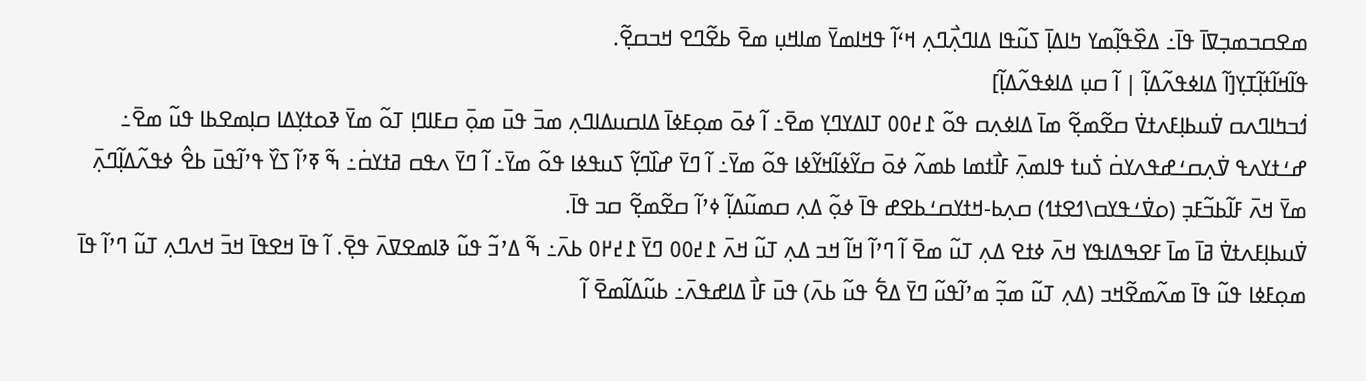ߘߐߛߏߘߏ߲ߜߊ߫ ߟߊ߫߸ ߡߐ߰ߟߊ߲߬ߘߌ ߤߊߡߊ߲߫ ߖߎ߬ߟߊ ߡߊߣߍ߲߯ߣߍ߲ ߞߵߊ߬ ߟߞߊߘߌ߫ ߘߊߞߎ߲ ߘߐ߫ ߕߐ߬ߣߐ ߞߏߛߐ߲߬.
ߟߊ߬ߞߊ߬ߙߊ߲߬ߠߌ߲[ߊ߬ ߡߊߦߟߍ߬ߡߊ߲߬ | ߊ߬ ߛߎ߲ ߡߊߦߟߍ߬ߡߊ߲߬]
ߗ߭ߏߤߊߣߍߛ ߜ߭ߎߕߊ߲ߓߍߙߜ߭ ߛߐ߬ߘߐ߲߬ ߘߊ߫ ߡߊߦߍ߲ߛ ߟߋ߬ ߁߄߀߀ ߠߊߡߌߣߌ߲ ߘߐ߫߸ ߊ߬ ߦߋ߫ ߘߋ߲ߓߦߊ߫ ߡߊߛߎߡߊߣߍ߲ ߘߏ߫ ߟߎ߫ ߘߋ߲߫ ߛߓߊߣߊ߲ ߠߋ߬ ߘߌ߫ ߢߋߙߌ߲ߡߊ ߛߊ߲ߘߐߕߊ ߟߎ߬ ߘߐ߫߸ ߝߑߙߌߍߟ ߜ߭ߍ߲ߛߑߝߟߍߌߛ߭ ߖ߭ߎߙ ߟߊߘߍ߲߫ ߓߊ߯ߙߘߊ ߕߘߍ߬ ߦߋ߫ ߛߌ߬ߦߊ߬ߞߌ߬ߦߊ ߟߋ߬ ߘߌ߫߸ ߊ߬ ߣߌ߫ ߝߊ߰ߣߌ߲߬ ߖߎߟߦߊ ߟߋ߬ ߘߌ߫߸ ߊ߬ ߣߌ߫ ߍߟߛ ߥߙߌߛ߭߸ ߒ߬ ߧߴߊ߬ ߖߌ߰ ߟߴߊ߬ߟߎ߫ ߕߐ߮ ߦߟߍ߬ߡߊ߲߬ߣߍ߲߫ ߘߌ߫ ߞߍ߫ ߓߊ߬ߕߏ߬ߓߏ߲ (ߋߜ߭ߑߟߌߛ\ߗߐߙߗ) ߛߍ߲ߕ-ߞߙߌߛߑߕߐߝ ߟߊ߫ ߦߋ߲߬ ߡߍ߲ ߛߘߎ߬ߡߊ߲߬ ߦߴߊ߬ ߛߐ߬ߘߐ߲߬ ߛߏ ߟߊ߫.
ߜ߭ߎߕߊ߲ߓߍߙߜ߭ ߥߊ߫ ߘߊ߫ ߓߐߒߡߊߟߌ ߞߍ߫ ߦߙߐ ߡߍ߲ ߠߎ߬ ߘߐ߫ ߊ߬ ߣߴߊ߬ ߞߊ߬ ߞߏ ߡߍ߲ ߠߎ߬ ߞߍ߫ ߁߄߀߀ ߣߌ߫ ߁߄߂߀ ߕߍ߫߸ ߒ߬ ߡߴߏ߬ ߟߎ߬ ߢߊߘߐߜߍ߫ ߟߐ߲߫. ߊ߬ ߟߊ߫ ߞߐߟߊ߫ ߞߏ߫ ߞߍߣߍ߲ ߠߎ߬ ߣߴߊ߬ ߟߊ߫ ߘߋ߲ߓߦߊ ߟߎ߬ ߟߊ߫ ߘߍ߬ߘߐ߬ߞߏ (ߡߍ߲ ߠߎ߬ ߘߏ߲߬ ߘߴߊ߬ߟߎ߬ ߣߌ߫ ߡߐ߱ ߟߎ߬ ߕߍ߫) ߟߎ߫ ߓߊ߯ ߡߊߝߟߍ߫߸ ߕߎ߬ߡߊ߬ߘߐ߫ ߊ߬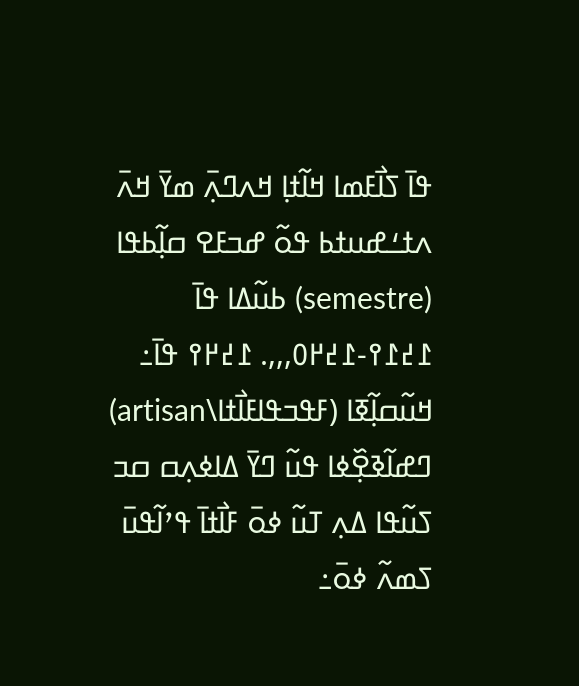ߟߊ߫ ߖߊ߯ߓߘߊ ߞߊ߬ߙߊ߲ ߞߍߣߍ߲߫ ߘߌ߫ ߞߍ߫ ߍߙߑߝߎߙߕ ߟߋ߬ ߝߏߓߐ ߛߊ߲߬ߕߟߊ (semestre) ߕߎ߬ߡߊ ߟߊ߫ ߁߄߁߉-߁߄߂߀,,,. ߁߄߂߉ ߟߊ߫߸ ߞߎ߬ߛߊ߲߬ߧߊ (ߓߟߏߟߊߓߊ߯ߙߊ\artisan) ߣߝߊ߬ߢߐ߲߰ߦߊ ߟߎ߬ ߣߌ߫ ߡߊߦߍ߲ߛ ߛߏ ߖߎ߬ߟߊ ߡߍ߲ ߠߎ߬ ߦߋ߫ ߓߊ߯ߙߊ߫ ߟߴߊ߬ߟߎ߫ ߖߘߍ߬ ߦߋ߫߸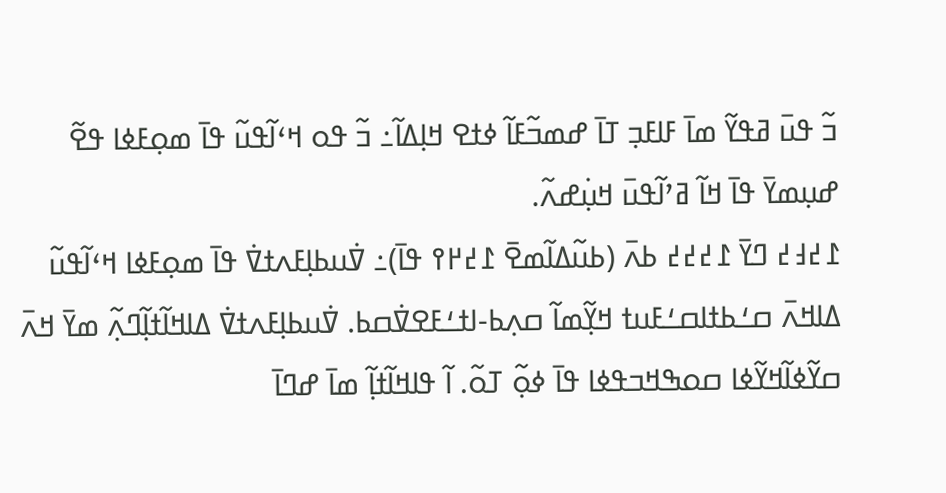ߏ߬ ߟߎ߫ ߥߟߌ߬ ߘߊ߫ ߓߊߓߏ߲ ߠߊ߫ ߝߘߏ߬ߓߊ߬ ߦߙߐ ߞߊ߲ߡߊ߬߸ ߏ߬ ߟߋ ߞߵߊ߬ߟߎ߬ ߟߊ߫ ߘߋ߲ߓߦߊ ߟߐ߬ ߝߎ߲ߘߌ߫ ߟߊ߫ ߞߊ߬ ߥߴߊ߬ߟߎ߫ ߞߎ߲߭ߝߍ߬.
߁߄߃߄ ߣߌ߫ ߁߄߄߄ ߕߍ߫ (ߕߎ߬ߡߊ߬ߘߐ߫ ߁߄߂߉ ߟߊ߫)߸ ߜ߭ߎߕߊ߲ߓߍߙߜ߭ ߟߊ߫ ߘߋ߲ߓߦߊ ߞߵߊ߬ߟߎ߬ ߡߊߞߍ߫ ߛߑߕߙߊߛߑߓߎߙ ߞߌ߲߬ߘߊ߬ ߛߍ߲ߕ-ߊߙߑߓߐߜ߭ߛߕ. ߜ߭ߎߕߊ߲ߓߍߙߜ߭ ߡߊߞߊ߬ߙߊ߲߬ߣߍ߲߬ ߘߌ߫ ߞߍ߫ ߛߌ߬ߦߊ߬ߞߌ߬ߦߊ ߛߋߒߞߏߟߦߊ ߟߊ߫ ߦߋ߲߬ ߠߋ߬. ߊ߬ ߟߊߞߊ߬ߙߊ߲߬ ߘߊ߫ ߝߣߊ߫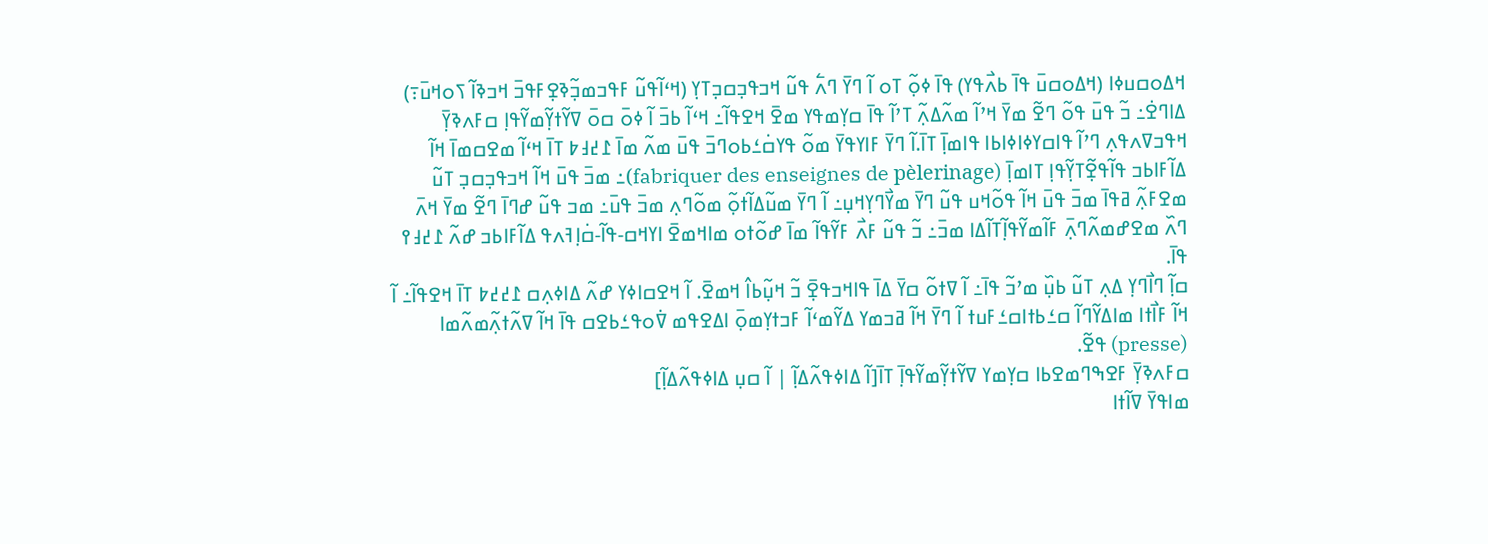ߞߡߋߛߎߦߊ (ߞߡߋߛߎ߫ ߟߊ߫ ߕߍ߯ߟߌ) ߟߊ߫ ߦߋ߲߬ ߠߋ ߊ߬ ߣߌ߫ ߣߍ߱ ߟߎ߬ ߞߏߟߏ߲ߛߏ߲ߠߌ߲ (ߞߵߊ߬ߟߎ߬ ߓߟߏߘߏ߲߬ߢߐ߲ߓߟߏ߫ ߞߏߢߊ߬ ߖߋߞߎ߫߹) ߡߊߣߐ߭߸ ߏ߬ ߟߎ߫ ߟߋ߬ ߣߐ߬ ߘߌ߫ ߞߴߊ߬ ߘߍ߬ߡߍ߲߬ ߠߴߊ߬ ߟߊ߫ ߛߌ߲ߘߟߌ ߘߐ߫ ߞߐߟߊ߬߸ ߞߵߊ߬ ߕߏ߫ ߊ߬ ߦߋ߫ ߛߋ߫ ߜߌ߬ߙߌ߲߬ߘߌ߬ߟߊ߲ ߛߓߍߢߌ߲߫ ߞߟߏߜߍߟߍ߲ ߣߴߊ߬ ߟߊߛߌߦߊߦߊߕߊ ߟߊߘߊ߲߫ ߠߊ߫.ߊ߬ ߣߌ߫ ߓߊߌߟߌ߫ ߘߋ߬ ߟߌߛ߭ߑߕߋߣߏ߫ ߟߎ߫ ߘߍ߬ ߘߊ߫ ߁߄߃߈ ߠߊ߫ ߞߵߊ߬ ߘߐߛߘߊ߫ ߞߊ߬ ߡߊ߬ߓߊߕߏ ߟߊ߬ߟߐ߲߬ߠߌ߲߬ߟߊ߲ ߠߊߘߊ߲߫ (fabriquer des enseignes de pèlerinage)߸ ߘߏ߫ ߟߎ߫ ߞߊ߬ ߞߏߟߏ߲ߛߏ߲ ߠߎ߬ ߘߐߓߍ߲߬ ߥߟߊ߫ ߘߏ߫ ߟߎ߫ ߞߊ߬ ߟߋ߬ߞߎ ߟߎ߬ ߣߌ߫ ߘߌ߯ߣߌ߲ߞߎ߲߸ ߊ߬ ߣߌ߫ ߘߎ߬ߡߊ߬ߙߋ߲߬ ߘߋ߬ߣߍ߲ ߘߏ߫ ߟߎ߫߸ ߘߏ ߟߎ߬ ߝߣߊ߫ ߣߐ߬ ߘߌ߫ ߞߍ߫ ߣߍ߰ ߘߐߝߘߍ߬ߣߍ߲߫ ߓߊ߬ߘߌ߬ߟߊ߲߬ߠߊ߬ߡߊ ߘߏ߫߸ ߏ߬ ߟߎ߬ ߓߍ߯ ߓߌ߬ߟߊ߬ ߘߊ߫ ߝߋ߬ߙߋ ߘߊߞߘߐ߫ ߊߌߞߛ-ߟߊ߬-ߛ߭ߊ߲ߔߍߟ ߡߊ߬ߓߊߕߏ ߝߍ߬ ߁߄߃߉ ߟߊ߫.
ߛߊ߲߬ ߣߊ߯ߣߌ߲ ߡߍ߲ ߠߎ߬ ߕߎ߲߰ ߘߴߏ߬ ߟߊ߫߸ ߊ߬ ߜߙߋ߬ ߛߌ߫ ߡߊ߫ ߟߊߞߏߟߐ߲߫ ߏ߬ ߞߎ߲߬ߕߊ߮ ߞߘߐ߫. ߊ߬ ߞߐߛߊߦߌ ߝߍ߬ ߡߊߦߍ߲ߛ ߁߄߄߈ ߠߊ߫ ߞߐߟߊ߬߸ ߊ߬ ߞߊ߬ ߓߊ߯ߙߊ ߘߊߡߌ߬ߣߊ߬ ߛߑߕߙߊߛߑߓߎߙ ߊ߬ ߣߌ߫ ߞߊ߬ ߥߏߘߌ ߡߌ߬ߘߵߊ߬ ߓߏߙߌ߲ߘߋ߲߫ ߊߡߐߟߘ ߜ߭ߋߟߑߕߐߛ ߟߊ߫ ߞߊ߬ ߜߍ߬ߙߍ߲߬ߘߍ߬ߘߊ (presse) ߟߐ߬.
ߛߓߍߢߌ߲߫ ߓߐߒߣߘߐߕߊ ߛߌ߲ߘߌ ߜߌ߬ߙߌ߲߬ߘߌ߬ߟߊ߲߫ ߠߊ߫[ߊ߬ ߡߊߦߟߍ߬ߡߊ߲߬ | ߊ߬ ߛߎ߲ ߡߊߦߟߍ߬ߡߊ߲߬]
ߘߊߟߌ߫ ߜߊ߬ߙߊ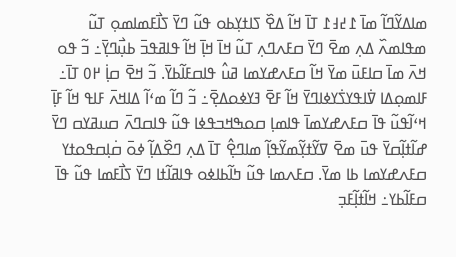ߘߊߡߌ߬ߣߊ߬ ߘߊ߫ ߁߄߃߁ ߠߊ߫ ߞߊ߬ ߡߐ߰ ߖߊߙߌ߲ߕߋ ߟߎ߬ ߣߌ߫ ߖߊ߯ߓߘߊߘߋ߲ ߠߎ߬ ߘߟߊߘߍ߰ ߡߍ߲ ߘߐ߫ ߣߌ߫ ߛߓߍߣߍ߲ ߠߎ߬ ߞߊ߫ ߞߊ߲߫ ߞߊ߬ ߟߊߥߟߏ߫ ߕߎ߲߯ߣߌ߲߫߸ ߏ߬ ߟߋ ߞߍ߫ ߘߊ߫ ߛߊߓߎ߫ ߘߌ߫ ߞߊ߬ ߛߓߍߝߌߘߊ ߥߎ߮ ߟߊߛߓߊ߬ߕߌ߫. ߏ߬ ߞߐ߫ ߛߊ߲߭ ߂߀ ߠߊ߫߸ ߓߊߘߋ߲ߡߊ ߜ߭ߊߟߌߖ߭ߌߦߊߣߌ߫ ߞߊ߬ ߓߐ߫ ߔߌߦߋߡߐ߲߫߸ ߏ߬ ߣߊ߬ ߘߵߊ߬ ߡߊߞߍ߫ ߓߊߟ ߞߊ߬ ߓߊ߲߫ ߞߵߊ߬ߟߎ߬ ߟߊ߫ ߛߓߍߝߌߘߊ߫ ߟߊߘߊ߲ ߛߋߒߞߏߟߦߊ ߟߎ߬ ߟߊߛߣߍ߫ ߛߎߥߌߛ ߣߌ߫ ߝߊ߬ߙߊ߲߬ߛߌ߫ ߟߎ߫ ߘߐ߫ ߜߌ߬ߙߌ߲߬ߘߌ߬ߟߊ߲߬ ߘߊߣߐ߲߮ ߠߊ߫ ߡߍ߲ ߣߐ߰ߡߊ߲߬ ߦߋ߫ ߛ߭ߊ߲ߛߟߋߙߌ ߛߓߍߝߌߘߊ ߕߊ ߘߌ߫. ߛߓߍߘߊ ߟߎ߬ ߤߊ߬ߕߊߦߋ ߟߊߥߊ߬ߙߊ ߣߌ߫ ߖߊ߯ߓߘߊ ߟߎ߬ ߟߊ߫ ߛߓߊ߬ߕߌ߸ ߞߊ߬ߙߊ߲߬ߓߏ߲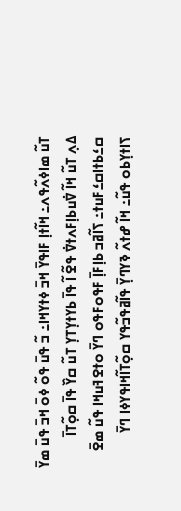ߠߎ߬ ߘߊߦߍ߬ߟߍ߸ ߞߊ߬ߙߊ߲ ߓߊߟߌ߫ ߞߏ߫ ߦߙߌߞߊ߸ ߏ߬ ߟߎ߫ ߟߋ߬ ߦߋ߫ ߞߏ߫ ߟߎ߫ ߘߌ߫ ߡߍ߲ ߠߎ߬ ߞߊ߬ ߜ߭ߎߕߊ߲ߓߍߙߜ߭ ߟߐ߬ ߊ߬ ߟߊ߫ ߕߌߙߌ߲ߠߌ߲ ߠߎ߬ ߛߌ߰ ߟߊ߫ ߛߋ߲߬ߠߊ߫ ߛߑߕߙߊߛߑߓߎߙ߸ ߖߊ߬ߥߏ ߕߊ߲ߓߊ߲߫ ߓߟߋߓߟߋ ߣߌ߫ ߋߙߐߔߎߞߊ ߟߎ߬ ߘߐ߫ ߖߊߙߌ߲ߕߋ ߟߎ߬߸ ߞߊ߬ ߝߙߍ߬ ߢߌߣߌ߲߫ ߟߊ߬ߥߟߏ߬ߟߌ ߛߋ߲߬ߠߊ߬ߞߊߟߌߦߊ ߣߌ߫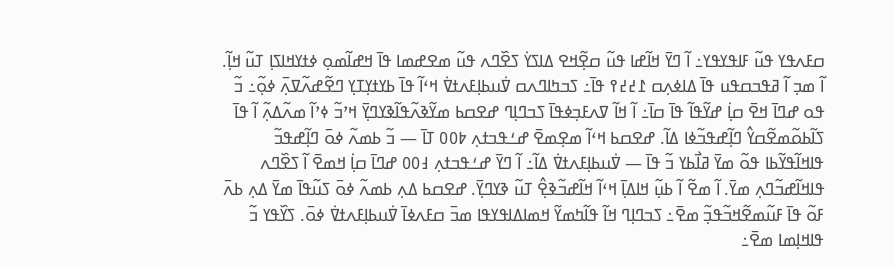ߛߓߍߟߌ ߟߎ߬ ߓߊߟߌߟߌ߸ ߊ߬ ߣߌ߫ ߞߊ߬ߝߊ ߟߎ߬ ߛߐ߲߬ߞߐ ߡߊߖߌ߭ ߖߐ߰ߣߍ ߟߎ߬ ߘߐߝߘߊ ߟߊ߫ ߞߝߊ߬ߘߋ߲ ߦߙߌߞߊߖߊ߲ ߠߎ߬ ߞߊ߲߬.
ߊ߬ ߘߏ߲ ߊ߬ ߥߟߏߛߟߎ ߟߊ߫ ߡߊߦߍ߲ߛ ߁߄߄߉ ߟߊ߫߸ ߖߏߤߊߣߍߛ ߜ߭ߎߕߊ߲ߓߍߙߜ߭ ߞߵߊ߬ ߟߊ߫ ߕߌߙߌ߲ߠߌ߲ ߣߐ߬ߝߍ߬ߜߍ߲߫ ߦߋ߲߬߸ ߏ߬ ߟߋ ߝߣߊ߫ ߞߐ߫ ߛߊ߲߭ ߝߌ߬ߟߊ߬ ߟߊ߫ ߛߊ߫߸ ߊ߬ ߞߊ߬ ߜߍߓߏ߲ߦߟߊ߫ ߖߏߣߊ߲ߣ ߝߐߛߕ ߘߌ߬ߢߍ߬ߟߊ߬ߢߌߣߌ߲߫ ߞߴߏ߬ ߦߴߊ߬ ߘߍ߬ߡߍ߲߬ ߊ߬ ߟߊ߫ ߖߊ߬ߕߋ߬ߘߐ߬ߛߌ߮ ߣߊ߲߬ߝߟߏ߬ߦߊ ߡߊ߬. ߝߐߛߕ ߞߵߊ߬ ߘߐ߲ߘߐ߫ ߝߑߟߏߙߍ߲ ߈߀߀ ߠߊ߫ — ߏ߬ ߕߘߍ߬ ߦߋ߫ ߣߊ߲߬ߝߟߏ߬ ߟߊߞߊ߬ߟߌ߬ߕߊ ߟߋ߬ ߘߌ߫ ߥߊ߯ߕߌ ߏ߬ ߟߊ߫ — ߜ߭ߎߕߊ߲ߓߍߙߜ߭ ߡߊ߬߸ ߊ߬ ߣߌ߫ ߝߑߟߏߙߍ߲ ߃߀߀ ߝߣߊ߫ ߛߊ߲߭ ߞߘߐ߫ ߊ߬ ߖߐ߰ߣߍ ߟߊߞߊ߬ߝߏ߬ߣߍ߲ ߘߌ߫. ߊ߬ ߘߐ߬ ߊ߬ ߕߎ߲߬ ߞߊߡߊ߲߫ ߞߵߊ߬ ߞߊ߬ߝߏ߬ߢߐ߲߮ ߠߎ߬ ߢߌߣߌ߲߫. ߝߐߛߕ ߡߍ߲ ߕߘߍ߬ ߦߋ߫ ߖߎ߬ߟߊ߫ ߘߌ߫ ߡߍ߲ ߕߍ߫ ߓߋ߬ ߟߊ߫ ߓߎ߬ߘߐ߬ߞߏ߬ߟߏ߲߬ ߘߐ߫߸ ߖߏߣߊ߲ߣ ߞߊ߬ ߟߊ߬ߤߘߌ߬ ߞߘߊߡߊߟߌߟߊ ߘߏ߫ ߛߓߍߦߊ߫ ߜ߭ߎߕߊ߲ߓߍߙߜ߭ ߦߋ߫. ߖߌ߰ߟߌ ߏ߬ ߟߊߞߊ߲ߘߊ ߘߐ߫߸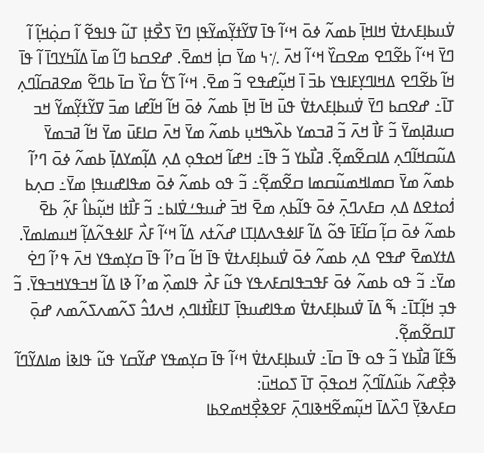ߜ߭ߎߕߊ߲ߓߍߙߜ߭ ߞߊߞߊ߲߫ ߕߘߍ߬ ߦߋ߫ ߞߵߊ߬ ߟߊ߫ ߜߌ߬ߙߌ߲߬ߘߌ߬ߟߊ߲ ߣߌ߫ ߖߐ߯ߙߊ߲ ߠߎ߬ ߟߊߟߐ߬ ߊ߬ ߛߋ߲߭ߞߊ߲߬ ߊ߬ ߣߌ߫ ߞߵߊ߬ ߕߐ߬ߣߐ ߘߐߛߌ߰ ߞߵߊ߬ ߞߍ߫ ٪߆ ߘߌ߫ ߛߊ߲߭ ߞߘߐ߫. ߝߐߛߕ ߣߊ߬ ߘߊ߫ ߡߊ߬ߤߌߣߊ߫ ߊ߬ ߟߊ߫ ߞߊ߬ ߕߐ߬ߣߐ ߡߞߊߣߌ߲ߓߊߟߌ ߕߏ߫ ߊ߫ ߞߎ߲߬ߝߟߐ ߏ߬ ߘߐ߫. ߞߵߊ߬ ߖߌ߱ ߛߌ߰ ߛߊ߫ ߕߣߐ߬ ߘߐߥߛߊ߬ߣߍ߲ ߠߊ߫߸ ߝߐߛߕ ߣߌ߫ ߜ߭ߎߕߊ߲ߓߍߙߜ߭ ߟߎ߫ ߞߊ߫ ߞߊ߲߫ ߕߘߍ߬ ߦߋ߫ ߞߊ߬ ߞߊ߬ߝߊ ߘߏ߫ ߜߌ߬ߙߌ߲߬ߘߌ߬ ߞߏ ߛߎߥߊ߲ߘߌ߫ ߏ߬ ߓߊ߯ ߞߍ߫ ߏ߬ ߥߏߘߌ ߕߍ߰ߒߞߎ߲ ߕߘߍ߬ ߘߌ߫ ߞߍ߫ ߛߊߓߎ߫ ߘߌ߫ ߞߊ߬ ߥߏߘߌ߫ ߡߎ߬ߛߞߊ߬ߣߍ߲ ߡߊߛߐ߬ߘߐ߲߬. ߥߊ߯ߕߌ ߏ߬ ߟߊ߫߸ ߞߝߊ߬ ߞߋߟߋ߲ ߡߍ߲ ߡߊ߲߬ߘߌߡߊ߲߫ ߕߘߍ߬ ߦߋ߫ ߣߴߊ߬ ߕߘߍ߬ ߘߌ߫ ߛߘߊߞߘߎ߬ߛߘߊ ߛߐ߬ߘߐ߲߬߸ ߏ߬ ߟߋ ߕߘߍ߬ ߦߋ߫ ߘߟߊߝߎߟߊ߲ ߘߌ߫߸ ߛߍ߲ߕ ߗ߭ߋߙߐߡ ߡߍ߲ ߛߓߍߣߍ߲߫ ߦߋ߫ ߟߊ߬ߕߍ߲ ߘߐ߫ ߞߏ߫ ߝ߭ߎߟߑߜ߭ߊߕ߸ ߏ߬ ߓߊ߯ߙߊ ߞߎ߲߬ߕߊ߮ ߓߍ߲߬ ߕߐ߫ ߕߘߍ߬ ߦߋ߫ ߛߊ߲߬ ߛߊ߬ߓߊ߫ ߟߋ߬ ߡߊ߬ ߓߊߦߟߍߡߊ߲ߠߊ ߝߍ߬ߙߍ ߡߊ߬ ߞߵߊ߬ ߓߍ߯ ߓߊߦߟߍ߬ߡߊ߲߬ ߞߎߘߊߘߌ߫. ߡߙߌߘߐ߫ ߝߟߐ ߡߍ߲ ߕߘߍ߬ ߦߋ߫ ߜ߭ߎߕߊ߲ߓߍߙߜ߭ ߟߊ߫ ߞߊ߬ ߛߴߊ߬ ߟߊ߫ ߛߌ߲ߘߟߌ ߞߍ߫ ߟߴߊ߬ ߣߐ߭ ߘߌ߫߸ ߏ߬ ߟߋ ߕߘߍ߬ ߦߋ߫ ߓߟߏߟߊߛߓߍߟߌ ߟߎ߬ ߓߍ߯ ߟߊߘߍ߲߰ ߘߴߊ߬ ߢߊ ߡߊ߬ ߞߏߟߌߞߏߟߌ߫. ߏ߬ ߟߏ߲ ߞߊ߲߬ߠߊ߫߸ ߒ߬ ߡߊ߫ ߜ߭ߎߕߊ߲ߓߍߙߜ߭ ߘߟߊߝߎߟߊ߲߫ ߠߊߓߊ߯ߙߊߣߍ߲ ߞߍߗߏ߮ ߖߍ߬ߘߍߖߍ߬ߘߍ ߝߋ߲߫ ߠߊߛߐ߬ߘߐ߲߬.
ߒ߬ߓߊ߬ ߥߊ߯ߕߌ ߏ߬ ߟߋ ߟߊ߫ ߛߊ߫߸ ߜ߭ߎߕߊ߲ߓߍߙߜ߭ ߞߵߊ߬ ߟߊ߫ ߛߌ߲ߘߟߌ ߝߌ߬ߛߌ ߟߎ߬ ߟߊߢߊ߭ ߘߊߡߌ߬ߣߊ߬ ߢߐ߲߯ߝߍ߬ ߕߎ߬ߡߊ߬ߣߍ߲߬ ߞߋߟߋ߲߫ ߠߊ߫ ߖߋߞߎ߫:
ߛߓߍߢߌ߲߫ ߣߍ߰ߡߊ߫ ߞߎ߲߬ߘߐ߬ߞߢߊߣߍ߲߫ ߓߐߢߐ߲߯ߞߘߐߕߊ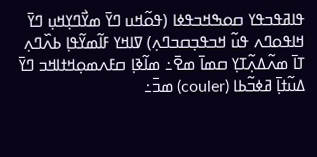ߟߊߥߟߏߟߌ ߛߋߒߞߏߟߦߊ (ߟߋ߬ߞߎ ߣߌ߫ ߘߌ߯ߣߌ߲ߞߎ߲ ߣߌ߫ ߞߊߟߋߣߍ ߟߎ߬ ߞߏߟߏ߲ߛߏߣߍ߲) ߜߊߞߌ ߓߊ߬ߘߌ߬ߟߊ߲ ߕߍ߰ߣߍ߲ ߠߊ߫ ߘߍ߬ߡߍ߲߬ߠߌ߲ ߛߘߊ߫ ߘߐ߫߸ ߘߊ߬ߢߊ߲ ߛߓߍߘߋ߲ߞߙߊߞߏ ߣߌ߫ ߡߎ߬ߙߊ߲߫ ߥߦߏ߬ߕߊ (couler) ߘߏ߫߸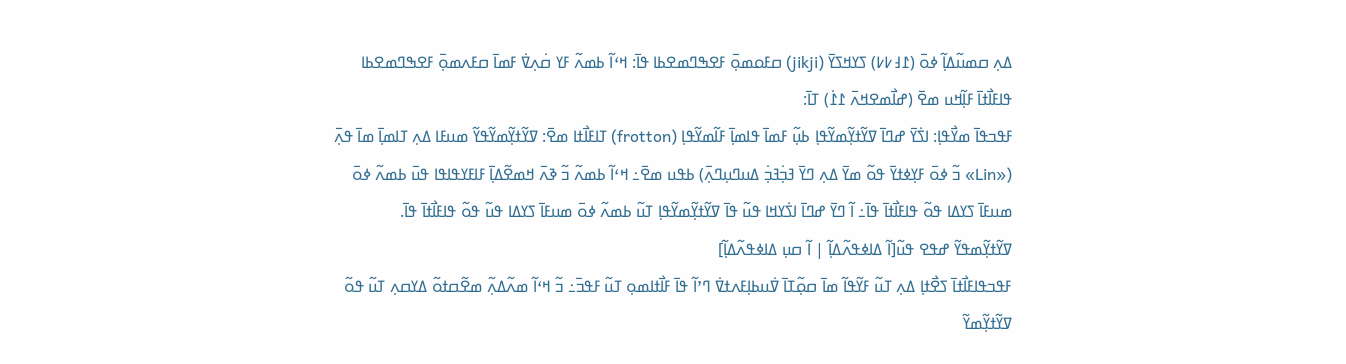ߡߍ߲ ߛߘߎ߬ߡߊ߲߬ ߦߋ߫ (߁߃߇߇) ߖߌߞߖߌ߫ (jikji) ߛߓߋߘߋ߲߫ ߓߐߒߣߘߐߕߊ ߟߊ߫: ߞߵߊ߬ ߕߘߍ߬ ߓߌ ߛ߭ߍ߲ߜ߭ ߓߘߊ߫ ߛߓߍߘߋ߲߫ ߓߐߒߣߘߐߕߊ ߟߊߓߊ߯ߙߊ߫ ߓߊ߲߬ߞߎ ߘߐ߫ (ߝߊ߯ߘߐߞߍ߫ ߁߁߭) ߠߊ߫:
ߓߟߏߟߊ߫ ߘߌ߯ߟߊ߲: ߊߖ߭ߌ߫ ߝߣߊ߫ ߜߌ߬ߙߌ߲߬ߘߌ߬ߟߊ߲ ߕߎ߲߬ ߓߘߊ߫ ߟߊߘߊ߲߫ ߓߊ߬ߘߌ߬ߟߊ߲ (frotton) ߠߊߓߊ߯ߙߊ ߘߐ߫: ߜߌ߬ߙߌ߲߬ߘߌ߬ߟߌ߬ ߘߎߓߊ ߡߍ߲ ߠߊߘߊ߲߫ ߘߊ߫ ߟߍ߲߫ («Lin» ߏ߬ ߦߋ߫ ߓߌ߲ߦߙߌ߫ ߟߋ߬ ߘߌ߫ ߡߍ߲ ߣߌ߫ ߔߏ߲߭ߔߏ߲߭ ߡߎߣߎ߲ߣߍ߲߫) ߕߟߎ ߘߐ߫߸ ߞߵߊ߬ ߕߘߍ߬ ߏ߬ ߢߍ߫ ߞߘߐ߬ߡߊ߲߫ ߓߊߓߌߟߊߟߊ ߟߎ߫ ߕߘߍ߬ ߦߋ߫ ߘߎߓߊ߫ ߖߌߡߊ ߟߋ߬ ߟߊߓߊ߯ߙߊ߫ ߟߊ߫߸ ߊ߬ ߣߌ߫ ߝߣߊ߫ ߊߖ߭ߌߞߊ ߟߎ߬ ߟߊ߫ ߜߌ߬ߙߌ߲߬ߘߌ߬ߟߊ߲ ߠߎ߬ ߕߘߍ߬ ߦߋ߫ ߘߎߓߊ߫ ߖߌߡߊ ߟߎ߬ ߟߋ߬ ߟߊߓߊ߯ߙߊ߫ ߟߊ߫.
ߜߌ߬ߙߌ߲߬ߘߟߌ߬ ߝߟߐ ߟߎ߬[ߊ߬ ߡߊߦߟߍ߬ߡߊ߲߬ | ߊ߬ ߛߎ߲ ߡߊߦߟߍ߬ߡߊ߲߬]
ߓߟߏߟߊߓߊ߯ߙߊ߫ ߖߐ߯ߙߊ߲ ߡߍ߲ ߠߎ߬ ߓߌ߬ߟߊ߬ ߘߊ߫ ߛߋ߲߬ߠߊ߫ ߜ߭ߎߕߊ߲ߓߍߙߜ߭ ߣߴߊ߬ ߟߊ߫ ߓߊ߯ߙߊߘߋ߲ ߠߎ߬ ߓߟߏ߫߸ ߏ߬ ߞߵߊ߬ ߘߍ߬ߡߍ߲߬ ߘߐ߬ߛߙߋ߬ ߡߌߛߍ߲ ߠߎ߬ ߟߋ߬ ߜߌ߬ߙߌ߲߬ߘߌ߬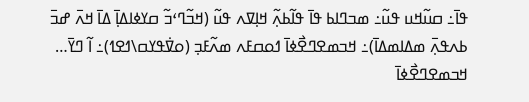ߟߊ߫߸ ߛߎ߬ߞߎ ߟߎ߬߸ ߘߏߣߊߕ ߟߊ߫ ߟߊ߬ߕߍ߲߬ ߞߊ߲ߜߍ ߟߎ߬ (ߞߏ߬ߣߵߏ߬ ߛߌߦߊߡߊ߲߫ ߡߊ߫ ߞߍ߫ ߝߏ߫ ߕߍߟߍ߲߫ ߘߡߊߘߡߊ߫)߸ ߞߏߘߐߣߐ߯ߦߊ߫ ߗߋߛߓߍ ߘߍ߬ߓߏ߲ (ߋߜ߭ߟߌߛ\ߗߐߗ)߸ ߊ߬ ߣߌ߫… ߞߏߘߐߣߐ߯ߦߊ߫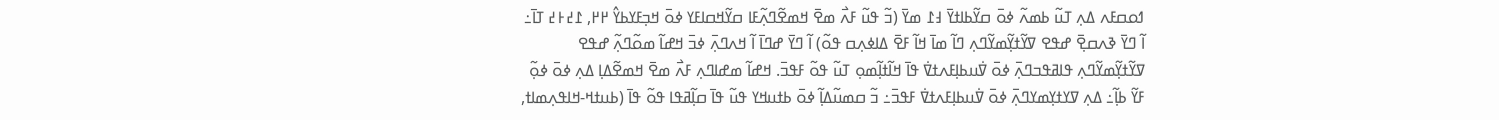ߗߋߛߓߍ ߡߍ߲ ߠߎ߬ ߕߘߍ߬ ߦߋ߫ ߛߌ߬ߕߊߙߌ߫ ߃߁ ߘߌ߫ (ߏ߬ ߟߎ߬ ߓߍ߯ ߘߐ߫ ߞߘߐ߬ߣߍ߲߬ߓߊ ߛߌ߬ߞߛߊߓߌ ߦߋ߫ ߞߏ߲ߓߌߕߌ߮ ߂߂, ߁߄߅߄ ߠߊ߫߸ ߊ߬ ߣߌ߫ ߢߍߛߐ߲߫ ߝߟߐ ߜߌ߬ߙߌ߲߬ߘߌ߬ߣߍ߲ ߣߊ߬ ߘߊ߫ ߞߊ߬ ߓߐ߫ ߡߊߦߍ߲ߛ ߟߋ߬) ߊ߬ ߣߌ߫ ߝߣߊ߫ ߊ߬ ߞߍߣߍ߲߫ ߦߏ߫ ߞߝߊ߬ ߘߋ߬ߣߍ߲߬ ߝߟߐ ߜߌ߬ߙߌ߲߬ߘߌ߬ߣߍ߲ ߟߊߥߟߏߣߍ߲߫ ߦߋ߫ ߜ߭ߎߕߊ߲ߓߍߙߜ߭ ߟߊ߫ ߞߊ߬ߙߊ߲߬ߘߋ߲ ߠߎ߬ ߟߋ߬ ߓߟߏ߫. ߞߝߊ߬ ߘߝߊߣߍ߲ ߓߍ߯ ߘߐ߫ ߞߘߐ߬ߡߊ߲ ߡߍ߲ ߦߋ߫ ߦߋ߲߬ ߓߌ߬ ߕߊ߲߬߸ ߡߍ߲ ߜߌߙߌ߲ߘߌߣߍ߲߫ ߦߋ߫ ߜ߭ߎߕߊ߲ߓߍߙߜ߭ ߓߟߏ߫߸ ߏ߬ ߛߘߎ߬ߡߊ߲߬ ߦߋ߫ ߕߙߎߞߌ ߟߎ߬ ߟߊ߫ ߛߊ߲߬ߥߟߊ ߟߋ߬ ߟߊ߫ (ߕߎߙߞ-ߞߊߟߍ߲ߘߊߙ,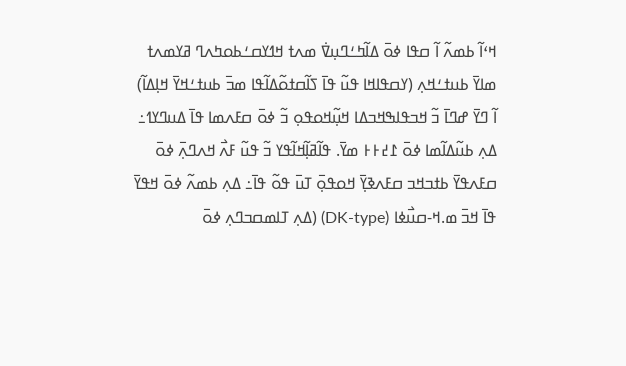ߞߵߊ߬ ߕߘߍ߬ ߊ߬ ߛߟߊ ߦߋ߫ ߡߊ߬ߤߑߣߎ߲ߜ߭ ߘߍߙ ߞߗߌߛߑߕߋߤߍߣ ߥߌߘߍߙ ߘߊߌ߫ ߕߎߙߑߞߍ߲ (ߌߛߟߊߞߊ ߟߎ߬ ߟߊ߫ ߖߊ߬ߛߙߋ߬ߡߊ߬ߟߊ ߘߏ߫ ߕߎߙߑߞߌ߫ ߞߊ߲ߡߊ߬) ߊ߬ ߣߌ߫ ߝߣߊ߫ ߏ߬ ߞߏߟߊߒߞߏߡߊ ߞߎ߲߬ߞߋߟߋ߲ ߏ߬ ߦߋ߫ ߛߓߍߘߊ ߟߊ߫ ߡߎߣߌߗ߸ ߡߍ߲ ߕߎ߬ߡߊ߬ߘߊ ߦߋ߫ ߁߄߅߅ ߘߌ߫. ߟߊ߬ߥߊ߲߬ߞߊ߬ߟߌ ߏ߬ ߟߎ߬ ߓߍ߯ ߞߍߣߍ߲߫ ߦߋ߫ ߛߓߍߟߌ߫ ߕߙߏߞߏ ߛߓߍߢߌ߲߫ ߞߋߟߋ߲߫ ߠߎ߫ ߟߋ߬ ߟߊ߫߸ ߡߍ߲ ߕߘߍ߬ ߦߋ߫ ߞߟߌ߫ ߟߊ߫ ߞߏ߫ ߘ.ߞ-ߛߎ߯ߦߊ (DK-type) (ߡߍ߲ ߠߊߘߛߏߣߍ߲ ߦߋ߫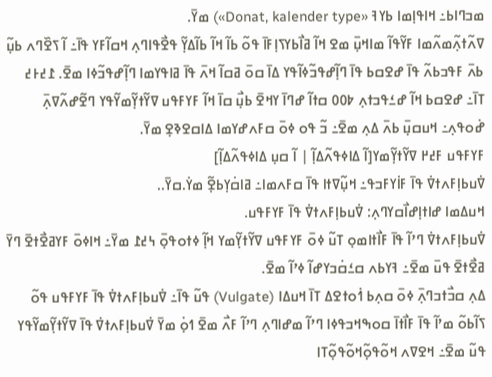ߘߏߣߊߕ߸ ߞߊߟߊ߲ߘߊ ߕߌߔ «Donat, kalender type») ߘߌ߫.
ߜߍ߬ߙߍ߲߬ߘߍ߬ߘߊ ߓߌ߬ߟߊ߬ ߘߊߞߎ߲߫ ߘߐ ߞߊ߬ ߥߊ߯ߕߌߖߊ߲ߓߊ߫ ߟߋ߬ ߕߊ߬ ߞߊ߬ ߕߊ߬ߡߌ߲߬ ߟߐ߯ߟߊߣߍ߲ ߞߛߊ߬ߓߌ ߟߊ߫߸ ߊ߬ ߖߐ߰ߣߍ ߕߎ߲߬ ߕߍ߫ ߓߟߏߕߍ߬ ߟߊ߫ ߝߐߛߕ ߟߊ߫ ߣߊ߲߬ߝߟߏ߬ߦߊ߬ߟߌ ߡߊ߫ ߛߋ߫ ߥߛߊ߬ ߞߍ߫ ߟߊ߫ ߥߊߟߌߘߊ ߣߊ߲߬ߝߟߏ߬ߦߊ ߘߐ߫. ߁߄߅߄ ߠߊ߫߸ ߝߐߛߕ ߞߊ߬ ߝߑߟߏߙߍ߲ ߈߀߀ ߛߙߊ߬ ߝߣߊ߫ ߌߞߐ߫ ߕߎ߲߯ ߛߊ߫ ߞߊ߬ ߓߌߓߟߎ ߜߌ߬ߙߌ߲߬ߘߌ߬ߟߌ ߣߐ߬ߝߍ߬ߜߍ߲߫ ߝ߭ߋߟߍ߲߸ ߞߎߛߎ߲߫ ߕߍ߫ ߡߍ߲ ߘߐ߫߸ ߏ߬ ߟߋ ߦߋ߫ ߛߓߍߝߌߘߊ ߡߊߛߐߢߐ߲ ߘߌ߫.
ߓߌߓߟߎ ߓ߄߂ ߜߌ߬ߙߌ߲߬ߘߌ[ߊ߬ ߡߊߦߟߍ߬ߡߊ߲߬ | ߊ߬ ߛߎ߲ ߡߊߦߟߍ߬ߡߊ߲߬]
ߜ߭ߎߕߊ߲ߓߍߙߜ߭ ߟߊ߫ ߓߊ߭ߌߓߏߟ߸ ߞߎ߲߬ߜߙߊ ߟߊ߫ ߛߓߍߘߊ߸ ߥߊߛ߭ߌ߲ߕߐ߲߬ ߘߌ߭.ߛߌ߫..
ߞߎߡߘߊ ߝߊߙߊ߲ߝߊ߯ߛߌߣߍ߲: ߜ߭ߎߕߊ߲ߓߍߙߜ߭ ߟߊ߫ ߓߌߓߟߎ.
ߜ߭ߎߕߊ߲ߓߍߙߜ߭ ߣߴߊ߬ ߟߊ߫ ߓߊ߯ߙߊߘߋ߲ ߠߎ߬ ߦߋ߫ ߓߌߓߟߎ ߜߌ߬ߙߌ߲߬ߘߌ ߞߊ߲߬ ߦߙߋߟߋ߲߫ ߆߄߁ ߘߌ߫߸ ߞߊߦߋ߫ ߓߌߥߐ߯ߙߐ߫ ߣߌ߫ ߥߐ߯ߙߐ߫ ߟߎ߫ ߘߐ߫߸ ߔߌߕߍ ߛߑߛ߭ߏߌߝߊ߬ ߦߴߊ߬ ߘߐ߫.
ߡߍ߲ ߛߏ߯ߙߏߣߍ߲߫ ߦߋ߫ ߛߍ߲ߕ ߗ߭ߋߙߐߡ ߠߊ߫ ߞߎߡߊ (Vulgate) ߟߎ߬ ߟߊ߫߸ ߜ߭ߎߕߊ߲ߓߍߙߜ߭ ߟߊ߫ ߓߌߓߟߎ ߟߋ߬ ߖߊ߬ߕߋ߬ ߘߴߊ߬ ߟߊ߫ ߓߊ߯ߙߊ߫ ߛߋߒߞߏߟߦߊ ߣߴߊ߬ ߘߝߊߣߍ߲ ߣߴߊ߬ ߓߍ߯ ߘߐ߫ ߗߋ߲߭ ߘߌ߫ ߜ߭ߎߕߊ߲ߓߍߙߜ߭ ߟߊ߫ ߜߌ߬ߙߌ߲߬ߘߌ߬ߟߌ ߟߎ߬ ߘߐ߫߸ ߞߐߜߍ ߞߋ߬ߟߋ߲߬ߞߋ߬ߟߋ߲߬ߠߊ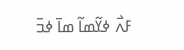ߓߍ߯ ߦߌ߬ߘߊ߬ ߘߊ߫ ߦߏ߫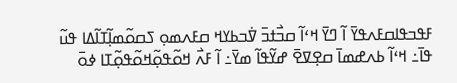ߓߟߏߟߊߛߓߍߟߌ߫ ߊ߬ ߣߌ߫ ߞߵߊ߬ ߛߏ߯ߙߏ߫ ߜ߭ߏߕߌߞ ߛߓߍߘߋ߲ ߖߛߋ߬ߘߊ߲߬ߠߊ߬ߡߊ ߟߎ߬ ߟߊ߫߸ ߞߵߊ߬ ߕߍߝߘߊ߫ ߛߐ߲ߜߐ߫ ߝߌ߬ߟߊ߬ ߘߌ߫߸ ߊ߬ ߓߍ߯ ߞߋ߬ߟߋ߲߬ߞߋ߬ߟߋ߲߬ߠߊ ߦߋ߫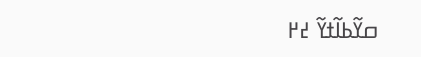ߛߌ߬ߕߊ߬ߙߌ߬ ߄߂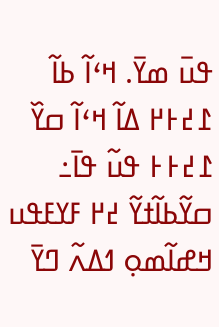ߟߎ߫ ߘߌ߫. ߞߵߊ߬ ߕߊ߬ ߁߄߅߂ ߡߊ߬ ߞߵߊ߬ ߛߌ߰ ߁߄߅߅ ߟߎ߬ ߟߊ߫߸ ߛߌ߬ߕߊ߬ߙߌ߬ ߄߂ ߓߌߓߟߎ ߞߝߊ߬ߘߋ߲ ߗߡߍ߬ ߣߌ߫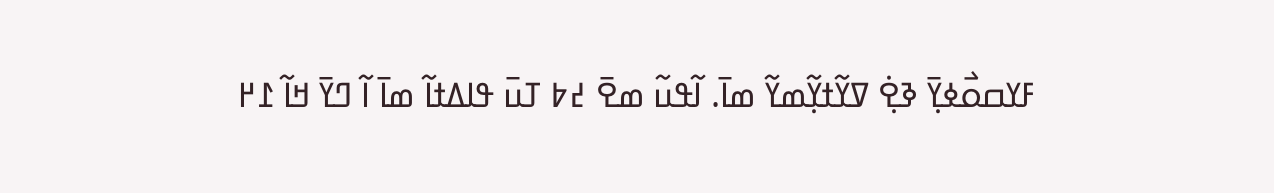ߓߌߛߋ߯ߦߌ߲߫ ߢߐ߲߭ ߜߌ߬ߙߌ߲߬ߘߌ߬ ߘߊ߫. ߊ߬ߟߎ߬ ߘߐ߫ ߄߈ ߠߎ߫ ߟߊߡߙߊ߬ ߘߊ߫ ߊ߬ ߣߌ߫ ߞߊ߬ ߁߂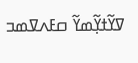ߜߌ߬ߙߌ߲߬ߘߌ߬ ߛߓߍߜߘߏ